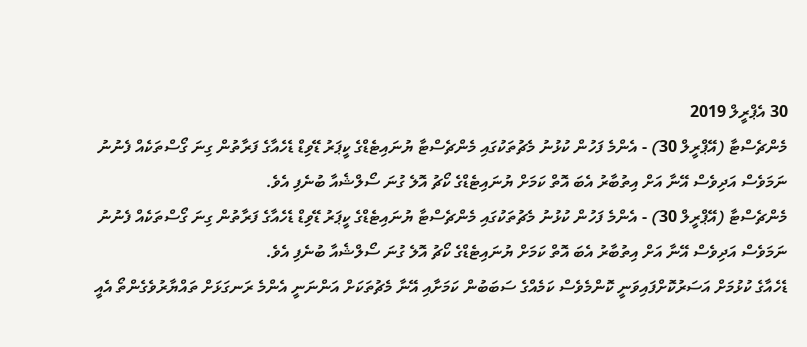30 އެޕްރީލް 2019
މެންޗެސްޓާ (އޭޕްރީލް 30) - އެންމެ ފަހުން ކުޅުނު މެޗުތަކުގައި މެންޗެސްޓާ ޔުނައިޓެޑްގެ ކީޕަރު ޑޭވިޑް ޑެހެއާގެ ފަރާތުން ގިނަ ގޯސްތަކެއް ފެނުނު ނަމަވެސް އަދިވެސް އޭނާ އަށް އިތުބާރު އެބަ އޮތް ކަމަށް ޔުނައިޓެޑްގެ ކޯޗު އޮލެ ގުނަ ސޯލްޝެއާ ބުނެފި އެވެ.
މެންޗެސްޓާ (އޭޕްރީލް 30) - އެންމެ ފަހުން ކުޅުނު މެޗުތަކުގައި މެންޗެސްޓާ ޔުނައިޓެޑްގެ ކީޕަރު ޑޭވިޑް ޑެހެއާގެ ފަރާތުން ގިނަ ގޯސްތަކެއް ފެނުނު ނަމަވެސް އަދިވެސް އޭނާ އަށް އިތުބާރު އެބަ އޮތް ކަމަށް ޔުނައިޓެޑްގެ ކޯޗު އޮލެ ގުނަ ސޯލްޝެއާ ބުނެފި އެވެ.
ޑެހެއާގެ ކުޅުމަށް އަސަރުކޮށްފައިވަނީ ކޮންމެވެސް ކަމެއްގެ ސަބަބުން ކަމަށާއި އޭނާ މެޗުތަކަށް އަންނަނީ އެންމެ ރަނގަޅަށް ތައްޔާރުވެގެންތޯ އެއީ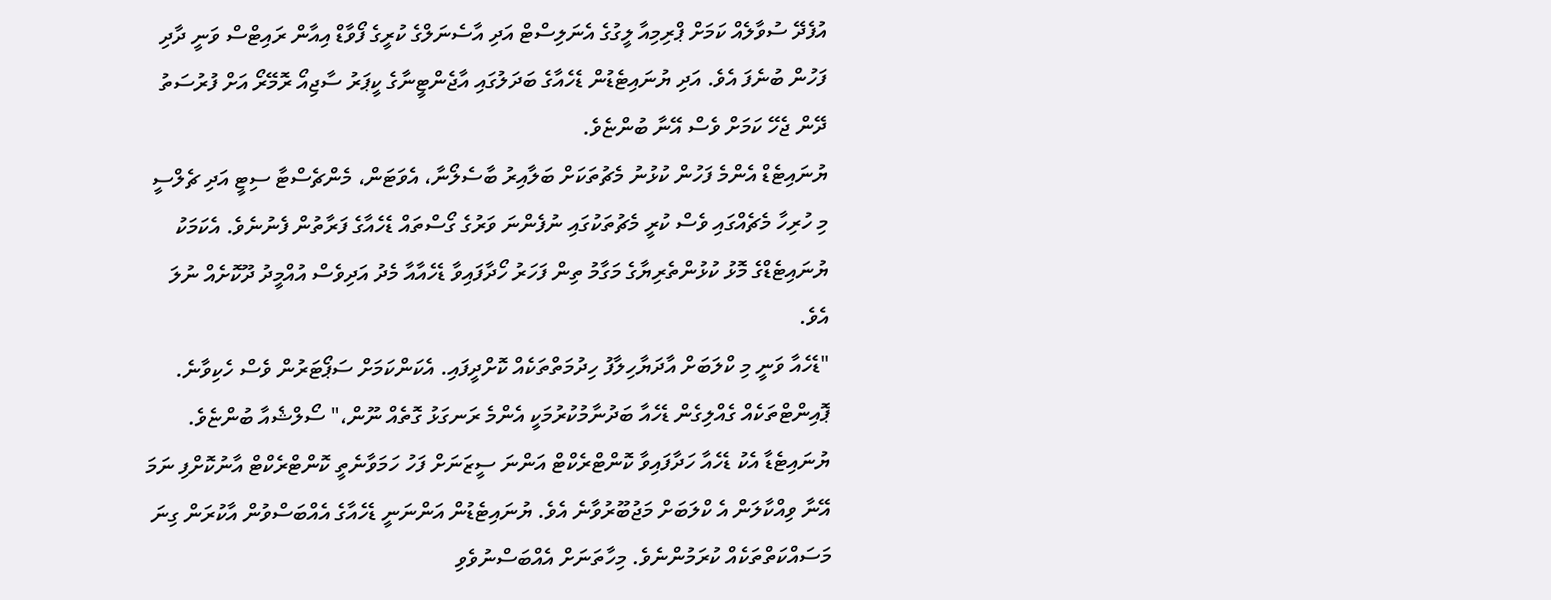އުފެދޭ ސުވާލެއް ކަމަށް ޕްރިމިއާ ލީގުގެ އެނަލިސްޓް އަދި އާސެނަލްގެ ކުރީގެ ފޯވާޑް އިއާން ރައިޓްސް ވަނީ ދާދި ފަހުން ބުނެފަ އެވެ. އަދި ޔުނައިޓެޑުން ޑެހެއާގެ ބަދަލުގައި އާޖެންޓީނާގެ ކީޕަރު ސާޖިއޯ ރޮމޭރޯ އަށް ފުރުސަތު ދޭން ޖެހޭ ކަމަށް ވެސް އޭނާ ބުންޏެވެ.
ޔުނައިޓެޑް އެންމެ ފަހުން ކުޅުނު މެޗުތަކަށް ބަލާއިރު ބާސެލޯނާ، އެވަޓަން، މެންޗެސްޓާ ސިޓީ އަދި ޗެލްސީ މި ހުރިހާ މެޗެއްގައި ވެސް ކުރީ މެޗުތަކުގައި ނުފެންނަ ވަރުގެ ގޯސްތައް ޑެހެއާގެ ފަރާތުން ފެނުނެވެ. އެކަމަކު ޔުނައިޓެޑްގެ މޮޅު ކުޅުންތެރިޔާގެ މަގާމު ތިން ފަހަރު ހޯދާފައިވާ ޑެހެއާއާ މެދު އަދިވެސް އުއްމީދު ދޫކޮށެއް ނުލަ އެވެ.
"ޑެހެއާ ވަނީ މި ކްލަބަށް އާދަޔާހިލާފު ހިދުމަތްތަކެއް ކޮށްދީފައި. އެކަންކަމަށް ސަޕޯޓަރުން ވެސް ހެކިވާނެ. ޕޮއިންޓްތަކެއް ގެއްލިގެން ޑެހެއާ ބަދުނާމުކުރުމަކީ އެންމެ ރަނގަޅު ގޮތެއް ނޫން،" ސޯލްޝެއާ ބުންޏެވެ.
ޔުނައިޓެޑާ އެކު ޑެހެއާ ހަދާފައިވާ ކޮންޓްރެކްޓް އަންނަ ސީޒަނަށް ފަހު ހަމަވާނެތީ ކޮންޓްރެކްޓް އާނުކޮށްފި ނަމަ އޭނާ ވިއްކާލަން އެ ކްލަބަށް މަޖުބޫރުވާނެ އެވެ. ޔުނައިޓެޑުން އަންނަނީ ޑެހެއާގެ އެއްބަސްވުން އާކުރަން ގިނަ މަސައްކަތްތަކެއް ކުރަމުންނެވެ. މިހާތަނަށް އެއްބަސްނުވެވި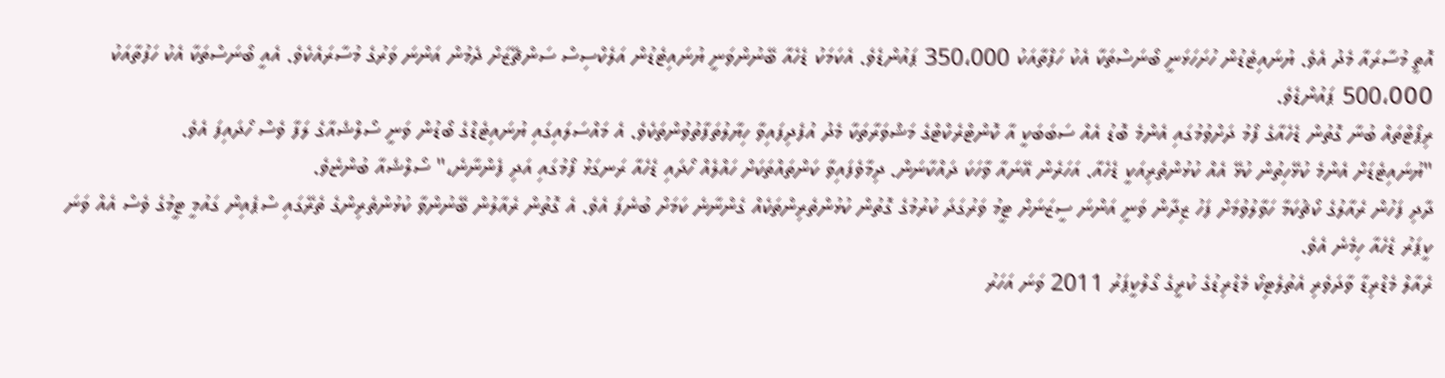އޮތީ މުސާރައާ މެދު އެވެ. ޔުނައިޓެޑުން ހުށަހަޅަނީ ބޯނަސްތަކާ އެކު ހަފްތާއަކު 350،000 ޕައުންޑެވެ. އެކަމަކު ޑެހެއާ ބޭނުންވަނީ ޔުނައިޓެޑުން އަލެކްސިސް ސަންޗޭޒަށް ދެމުން އަންނަ ވަރުގެ މުސާރައެކެވެ. އެއީ ބޯނަސްތަކާ އެކު ހަފުތާއަކު 500،000 ޕައުންޑެވެ.
ރިޕޯޓްތައް ބުނާ ގޮތުން ޑެހެއާގެ ފޯމު ދަށްވުމުގައި އެންމެ ބޮޑު އެއް ސަބަބަކީ އާ ކޮންޓްރެކްޓްގެ މަޝްވަރާތަކާ މެދު އުފެދިފައިވާ ހިޔާލުތަފާތުވުންތަކެވެ. އެ މައްސަލައިގައި ޔުނައިޓެޑްގެ ބޯޑުން ވަނީ ސޯލްޝެއާގެ ލަފާ ވެސް ހޯދައިފަ އެވެ.
"ޔުނައިޓެޑަށް އެންމެ ކުޅޭހިތުން ކުޅޭ އެއް ކުޅުންތެރިއަކީ ޑެހެއާ. އަހަރެން އޭނައާ ވާހަކަ ދައްކާނަން. ދިމާވެފައިވާ ކަންތައްތަކަށް ހައްލެއް ހޯދައި ޑެހެއާ ރަނގަޅު ފޯމުގައި އަދި ފެންނާނެ،" ސޯލްޝެއާ ބުންޏެވެ.
ދާދި ފަހުން ރެއާލުގެ ކޯޗުކަމާ ހަވާލުވުމަށް ފަހު ޒިދާން ވަނީ އަންނަ ސީޒަނަށް ޓީމު ވަރުގަދަ ކުރުމުގެ ގޮތުން ކުޅުންތެރިންތަކެއް ގެންނާނެ ކަމަށް ބުނެފަ އެވެ. އެ ގޮތުން ރެއާލުން ބޭނުންވާ ކުޅުންތެރިންގެ ތެރޭގައި ސްޕެއިން ގައުމީ ޓީމުގެ ވެސް އެއް ވަނަ ކީޕަރު ޑެހެއާ ހިމެނެ އެވެ.
ރެއާލް މެޑްރިޑާ ވާދަވެރި އެތުލެޓިކޯ މެޑްރިޑުގެ ކުރީގެ ގޯލްކީޕަރު 2011 ވަނަ އަހަރު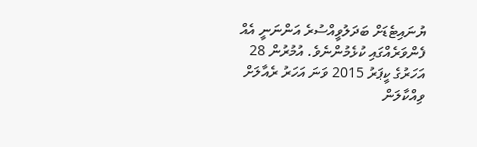ޔުނައިޓެޑަށް ބަދަލުވީއްސުރެ އަންނަނީ އެއް ފެންވަރެއްގައި ކުޅެމުންނެވެ. އުމުރުން 28 އަހަރުގެ ކީޕަރު 2015 ވަނަ އަހަރު ރެއާލަށް ވިއްކާލަން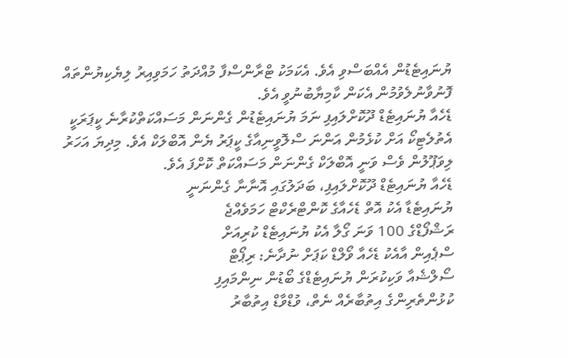ޔުނައިޓެޑުން އެއްބަސްވި އެވެ. އެކަމަކު ޓްރާންސްފާ މުއްދަތު ހަމަވިއިރު ލިޔެކިޔުންތައް ފޮނުވާނުލެވުމުން އެކަން ކާމިޔާބުނުވީ އެވެ.
ޑެހެއާ ޔުނައިޓެޑް ދޫކޮށްލައިފި ނަމަ ޔުނައިޓެޑުން ގެންނަން މަސައްކަތްކުރާނެ ކީޕަރަކީ އެތުލެޓިކޯ އަށް ކުޅެމުން އަންނަ ސްލޮވީނިއާގެ ކީޕަރު ޔެން އޮބްލަކް އެވެ. މިދިޔަ އަހަރު ލިވަޕޫލުން ވެސް ވަނީ އޮބްލަކް ގެންނަން މަސައްކަތް ކޮށްފަ އެވެ.
ޑެހެއާ ޔުނައިޓެޑް ދޫކޮށްލައިފި، ބަދަލުގައި އޮނާނާ ގެންނަނީ
ޔުނައިޓެޑާ އެކު އޮތް ޑެހެއާގެ ކޮންޓްރެކްޓް ހަމަވެއްޖެ
ރަޝްފޯޑްގެ 100 ވަނަ ގޯލާ އެކު ޔުނައިޓެޑް ކުރިއަށް
ސްޕެއިން އާއެކު ޑެހެއާ ވޯލްޑް ކަޕަށް ނުދާނެ: ރިޕޯޓް
ސޯލްޝެއާ ވަކިކުރަން ޔުނައިޓެޑްގެ ބޯޑުން ނިންމައިފި
ކުޅުންތެރިންގެ އިތުބާރެއް ނެތް، ވުޑްވާޑް އިތުބާރު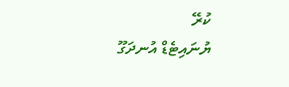ކުރޭ
ޔުނައިޓެޑް އުނދަގޫ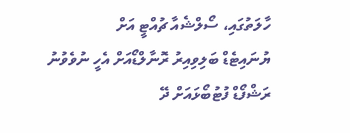ހާލަތުގައި، ސޯލްޝެއާ ޗުއްޓީ އަށް
ޔުނައިޓެޑް ބަލިވިއިރު ރޮނާލްޑޯއަށް އެހީ ނުވެވުނު
ރަޝްފޯޑް ފުޓުބޯޅައަށް ދޭ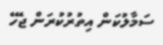ސަމާލުކަން އިތުރުކުރަން ޖެހޭ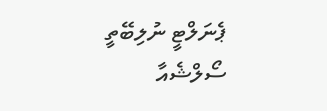ޕެނަލްޓީ ނުލިބޭތީ ސޯލްޝެއާ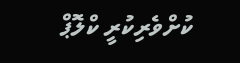ކުށްވެރިކުރީ ކްލޮޕް